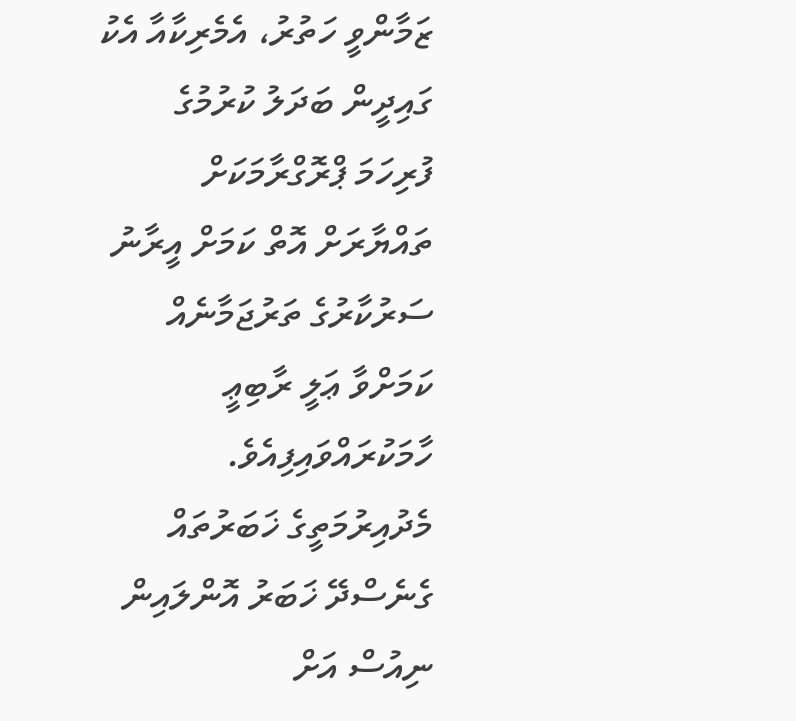ޒަމާންވީ ހަތުރު، އެމެރިކާއާ އެކު ގައިދީން ބަދަލު ކުރުމުގެ ފުރިހަމަ ޕްރޮގްރާމަކަށް ތައްޔާރަށް އޮތް ކަމަށް އީރާނު ސަރުކާރުގެ ތަރުޖަމާނެއް ކަމަށްވާ ޢަލީ ރާބިޢީ ހާމަކުރައްވައިފިއެވެ.
މެދުއިރުމަތީގެ ޚަބަރުތައް ގެނެސްދޭ ޚަބަރު އޮންލައިން ނިއުސް އަށް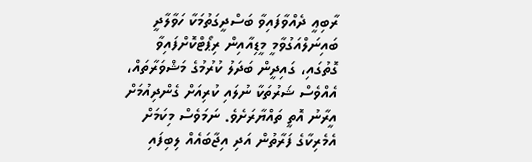ރާބިޢީ ދެއްވާފައިވާ ބަސްދީގަތުމަކާ ހަވާލާދީ ބައިނަލްއަގުވާމީ މީޑިއާއިން ރިޕޯޓްކޮށްފައިވާ ގޮތުގައި، ގައިދީން ބަދަލު ކުރުމުގެ މަޝްވަރާތައް، އެއްވެސް ޝަރުތަކާ ނުލައި ކުރިއަށް ގެންދިއުމަށް އީރާނު އޮތީ ތައްޔާރަށެވެ. ނަމަވެސް މިކަމަށް އެމެރިކާގެ ފަރާތުން އަދި އިޖާބައެއް ލިބިފައި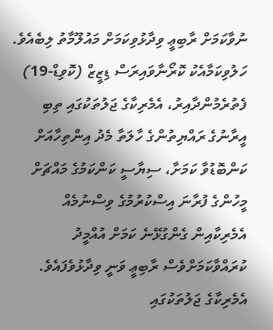ނުވާކަމަށް ރާބިޢީ ވިދާޅުވިކަމަށް މައުލޫމާތު ލިބެއެވެ.
ހަލުވިކަމާއެކު ކޮރޯނާވައިރަސް ޑިޒީޒް (ކޮވިޑް-19) ފެތުރެމުންދާއިރު، އެމެރިކާގެ ޖަލުތަކުގައި ތިބި އީރާނުގެ ރައްޔިތުންގެ ހާލަތާ މެދު އިންތިހާއަށް ކަންބޮޑުވާ ކަމަށާ، ސިޔާސީ ކަންކަމުގެ މައްޗަށް މީހުންގެ ފުރާނަ އިސްކުރުމުގެ ވިސްނުމެއް އެމެރިކާއިން ގެންގުޅޭނެ ކަމަށް އުއްމީދު ކުރައްވާކަމަށްވެސް ރާބިޢީ ވަނީ ވިދާޅުވެފައެވެ.
އެމެރިކާގެ ޖަލުތަކުގައި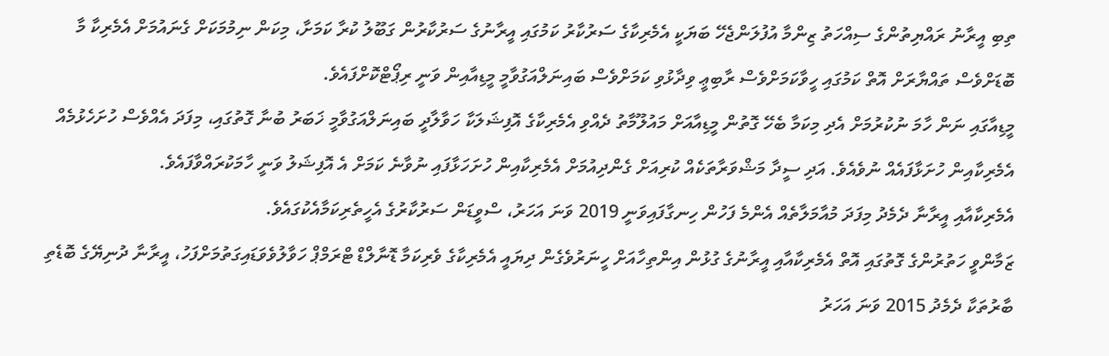ތިބި އީރާނު ރައްޔިތުންގެ ސިއްހަތު ޒިންމާ އުފުލަންޖެހޭ ބަޔަކީ އެމެރިކާގެ ސަރުކާރު ކަމުގައި އީރާނުގެ ސަރުކާރުން ގަބޫލު ކުރާ ކަމަށާ، މިކަން ނިމުމަކަށް ގެނައުމަށް އެމެރިކާ މާ ބޮޑަށްވެސް ތައްޔާރަށް އޮތް ކަމުގައި ހީވާކަމަށްވެސް ރާބިޢީ ވިދާޅުވި ކަމަށްވެސް ބައިނަލްއަގުވާމީ މީޑިއާއިން ވަނީ ރިޕޯޓްކޮށްފައެވެ.
މީޑިއާގައި ނަން ހާމަ ނުކުރުމަށް އެދި މިކަމާ ބެހޭ ގޮތުން މީޑިއާއަށް މައުލޫމާތު ދެއްވި އެމެރިކާގެ އޮފިޝަލަކާ ހަވާލާދީ ބައިނަލްއަގުވާމީ ޚަބަރު ބުނާ ގޮތުގައި، މިފަދަ އެއްވެސް ހުށަހެޅުމެއް އެމެރިކާއިން ހުށަޅާފައެއް ނުވެއެވެ. އަދި ސީދާ މަޝްވަރާތަކެއް ކުރިއަށް ގެންދިއުމަށް އެމެރިކާއިން ހުށަހަޅާފައި ނުވާނެ ކަމަށް އެ އޮފިޝަލު ވަނީ ހާމަކުރައްވާފައެވެ.
އެމެރިކާއާއި އީރާނާ ދެމެދު މިފަދަ މުއާމަލާތެއް އެންމެ ފަހުން ހިނގާފައިވަނީ 2019 ވަނަ އަހަރު، ސްވީޑަން ސަރުކާރުގެ އެހީތެރިކަމާއެކުގައެވެ.
ޒަމާންވީ ހަތުރުންގެ ގޮތުގައި އޮތް އެމެރިކާއާއި އީރާނުގެ ގުޅުން އިންތިހާއަށް ހީނަރުވެގެން ދިޔައީ އެމެރިކާގެ ވެރިކަމާ ޑޮނާލްޑް ޓްރަމްޕް ހަވާލުވެވަޑައިގަތުމަށްފަހު، އީރާނާ ދުނިޔޭގެ ބޮޑެތި ބާރުތަކާ ދެމެދު 2015 ވަނަ އަހަރު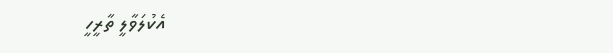އެކުލަވާލީ ތާރީހީ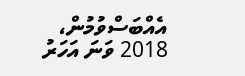އެއްބަސްވުމުން، 2018 ވަނަ އަހަރު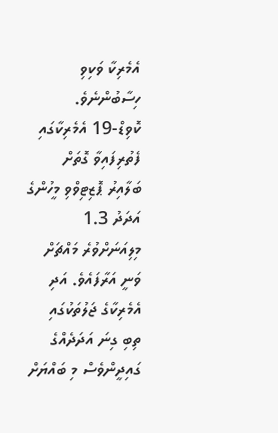އެމެރިކާ ވަކިވި ހިސާބުންނެވެ.
ކޮވިޑް-19 އެމެރިކާގައި ފެތުރިފައިވާ ގޮތަށް ބަލާއިރު ޕޮޒިޓިވްވި މީހުންގެ އަދަދު 1.3 މިލިއަނަށްވުރެ މައްޗަށް ވަނީ އަރާފައެވެ. އަދި އެމެރިކާގެ ޖަލުތަކުގައި ތިބި ގިނަ އަދަދެއްގެ ގައިދީންވެސް މި ބައްޔަށް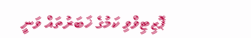ޕޮޒިޓިވްވި ކަމުގެ ޚަބަރުތައް ވަނީ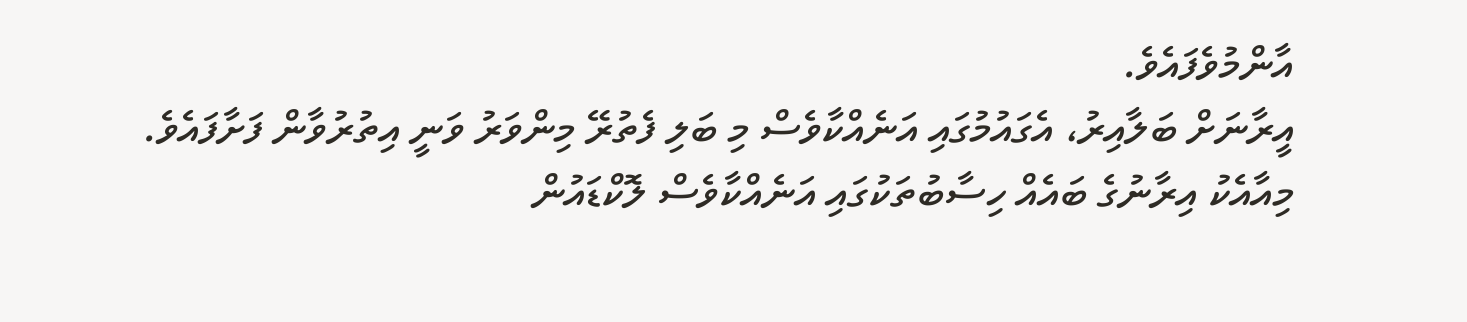އާންމުވެފައެވެ.
އީރާނަށް ބަލާއިރު، އެގައުމުގައި އަނެއްކާވެސް މި ބަލި ފެތުރޭ މިންވަރު ވަނީ އިތުރުވާން ފަށާފައެވެ. މިއާއެކު އިރާނުގެ ބައެއް ހިސާބުތަކުގައި އަނެއްކާވެސް ލޮކްޑައުން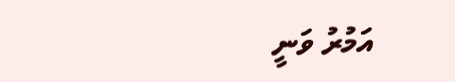އަމުރު ވަނީ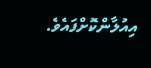އިއުލާންކޮށްފައެވެ.